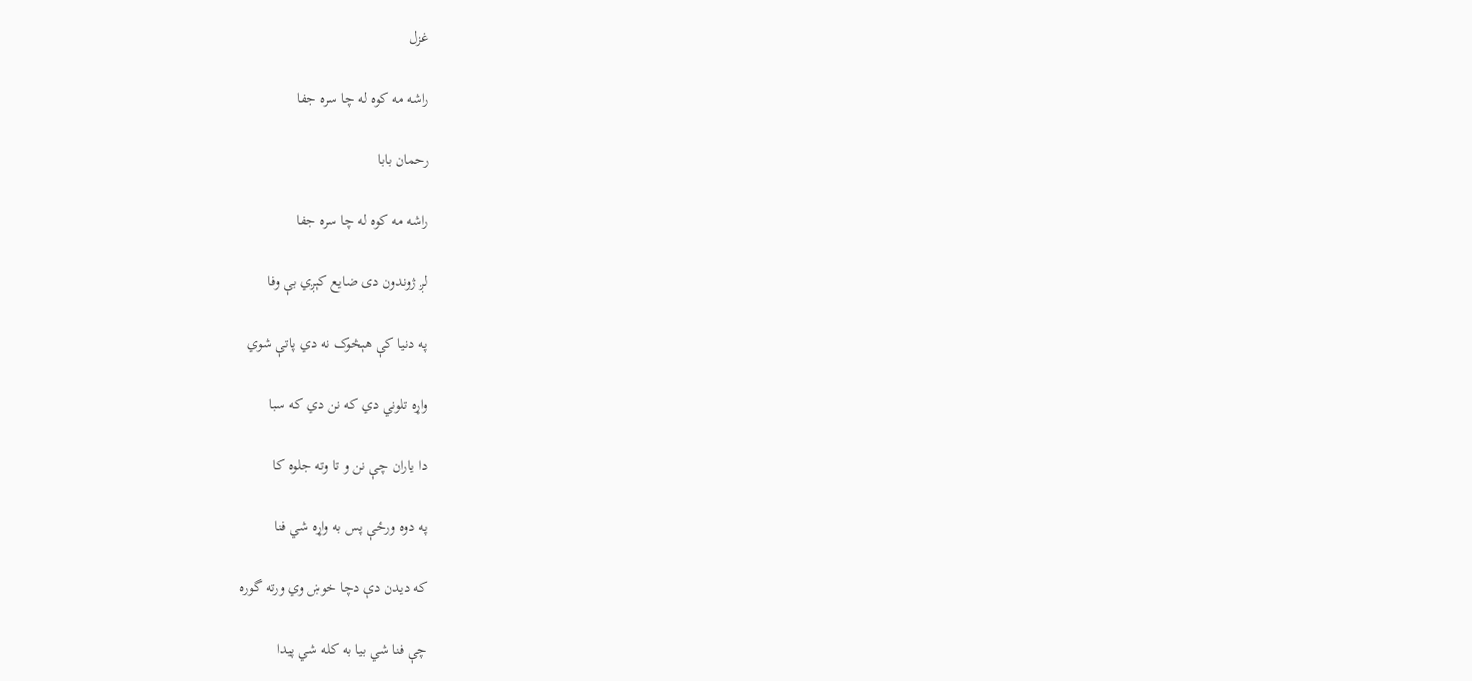غزل

راشه مه کوه له چا سره جفا

رحمان بابا

راشه مه کوه له چا سره جفا

لږ ژوندون دی ضايع کېږي بې وفا

په دنيا کې هېڅوک نه دي پاتې شوي

واړه تلوني دي که نن دي که سبا

دا ياران چې نن و تا وته جلوه کا

په دوه ورځې پس به واړه شي فنا

که ديدن دې دچا خوښ وي ورته گوره

چې فنا شي بيا به کله شي پيدا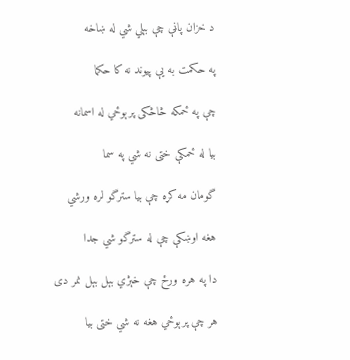د خزان پاڼې چې بېلي شي له ښاخه

په حکمت به يې پيوند نه کا حکما

چې په ځمکه څاڅکی پرېوځي له اسمانه

بيا له ځمکې ختی نه شي په سما

گومان مه کړه چې بيا سترگو لره ورشي

هغه اوښکې چې له سترگو شي جدا

دا په هره ورځ چې خېژي بېل بېل نمر دی

هر چې پرېوځي هغه نه شي ختی بيا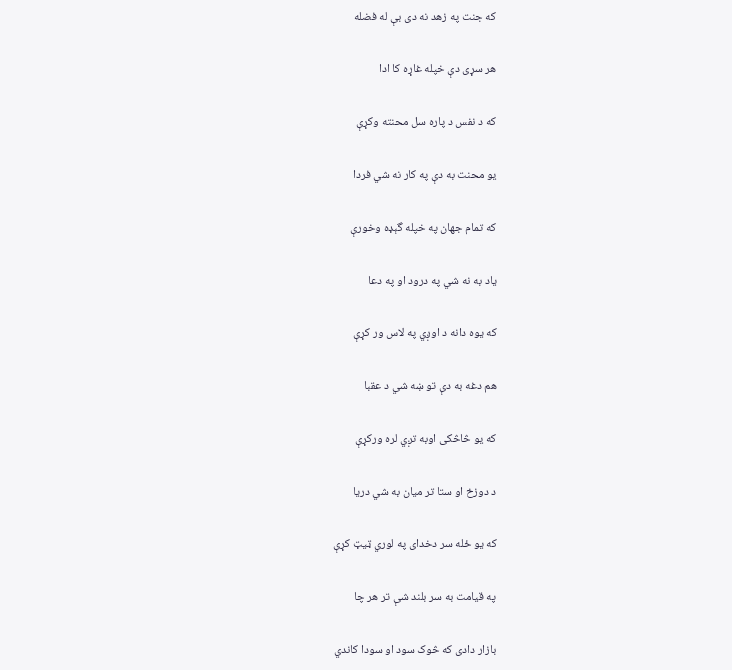که جنت په زهد نه دی بې له فضله

هر سړی دې خپله غاړه کا ادا

که د نفس د پاره سل محنته وکړې

يو محنت به دې په کار نه شي فردا

که تمام جهان په خپله گېډه وخورې

ياد به نه شي په درود او په دعا

که يوه دانه د اوږي په لاس ور کړې

هم دغه به دې تو ښه شي د عقبا

که يو څاڅکی اوبه تږي لره ورکړې

د دوزخ او ستا تر ميان به شي دريا

که يو ځله سر دخدای په لوري ټيټ کړې

په قيامت به سر بلند شې تر هر چا

بازار دادی که څوک سود او سودا کاندي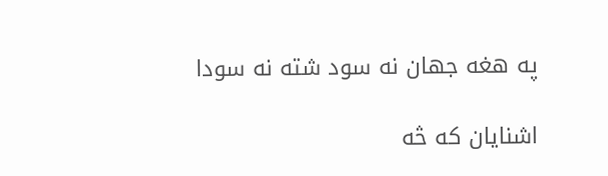په هغه جهان نه سود شته نه سودا

اشنايان که څه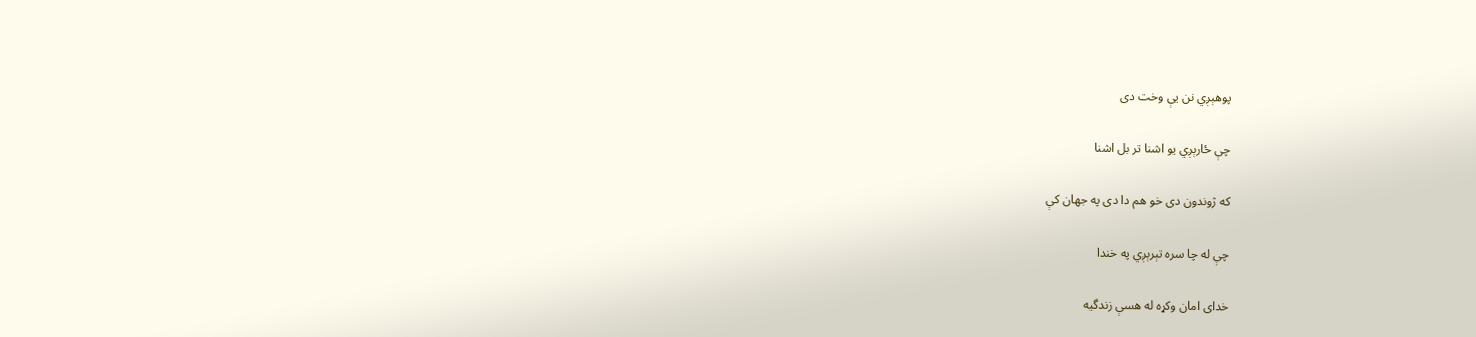پوهېږي نن يې وخت دی

چې ځارېږي يو اشنا تر بل اشنا

که ژوندون دی خو هم دا دی په جهان کې

چې له چا سره تېرېږي په خندا

خدای امان وکړه له هسې زندگيه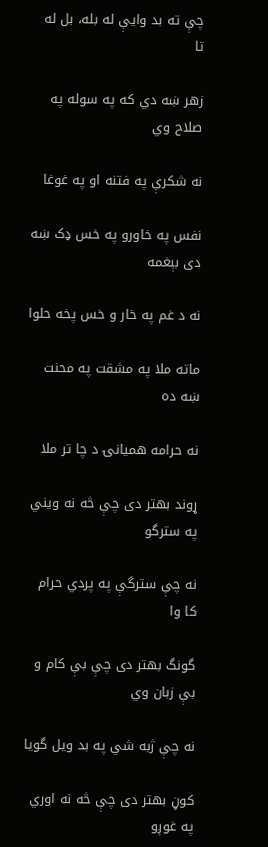چې ته بد وايې له بله، بل له تا

زهر ښه دي که په سوله په صلاح وي

نه شکرې په فتنه او په غوغا

نفس په خاورو په خس ډک ښه دی بېغمه

نه د غم په خار و خس پخه حلوا

ماته ملا په مشقت په محنت ښه ده

نه حرامه هميانۍ د چا تر ملا

ړوند بهتر دی چې څه نه ويني په سترگو

نه چې سترگې په پردي حرام کا وا

گونگ بهتر دی چې بې کام و بې زبان وي

نه چې ژبه شي په بد ويل گويا

کوڼ بهتر دی چې څه نه اوري په غوږو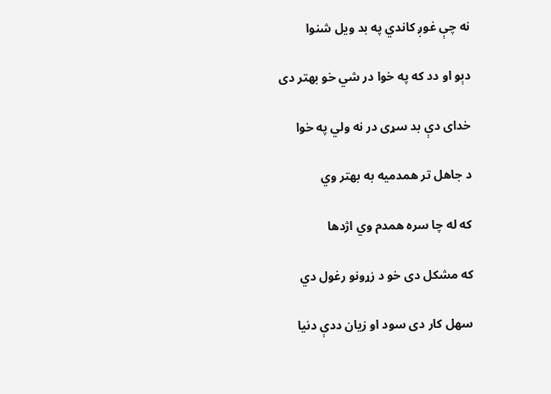نه چې غوږ کاندي په بد ويل شنوا

دېو او دد که په خوا در شي خو بهتر دی

خدای دې بد سړی در نه ولي په خوا

د جاهل تر همدميه به بهتر وي

که له چا سره همدم وي اژدها

که مشکل دی خو د زړونو رغول دي

سهل کار دی سود او زيان ددې دنيا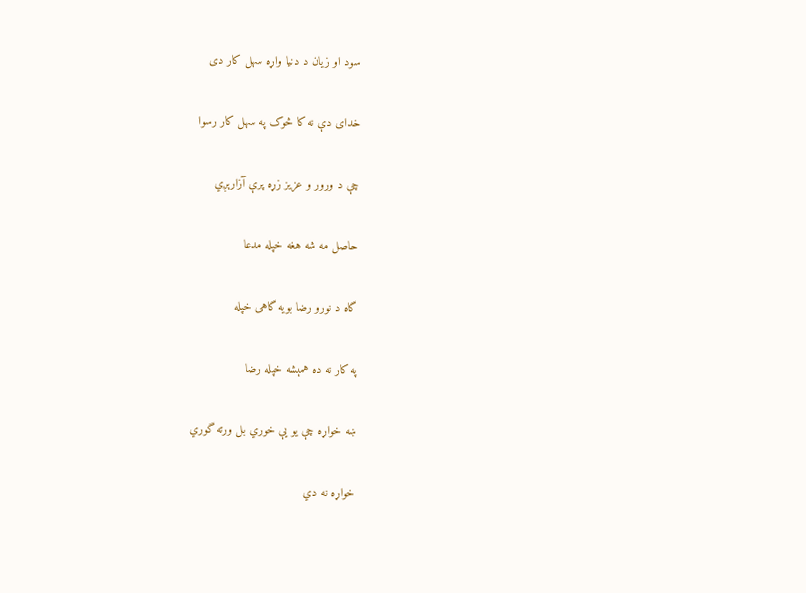سود او زيان د دنيا واړه سهل کار دی

خدای دې نه کا څوک په سهل کار رسوا

چې د ورور و عزيز زړه پرې آزارېږي

حاصل مه شه هغه خپله مدعا

گاه د نورو رضا بويه گاهی خپله

په کار نه ده همېشه خپله رضا

ښه خواړه چې يو يې خوري بل ورته گوري

خواړه نه دي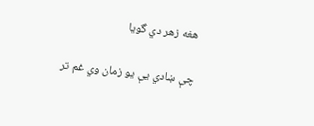هغه زهر دي گويا

چې ښادي يې يو زمان وي غم تر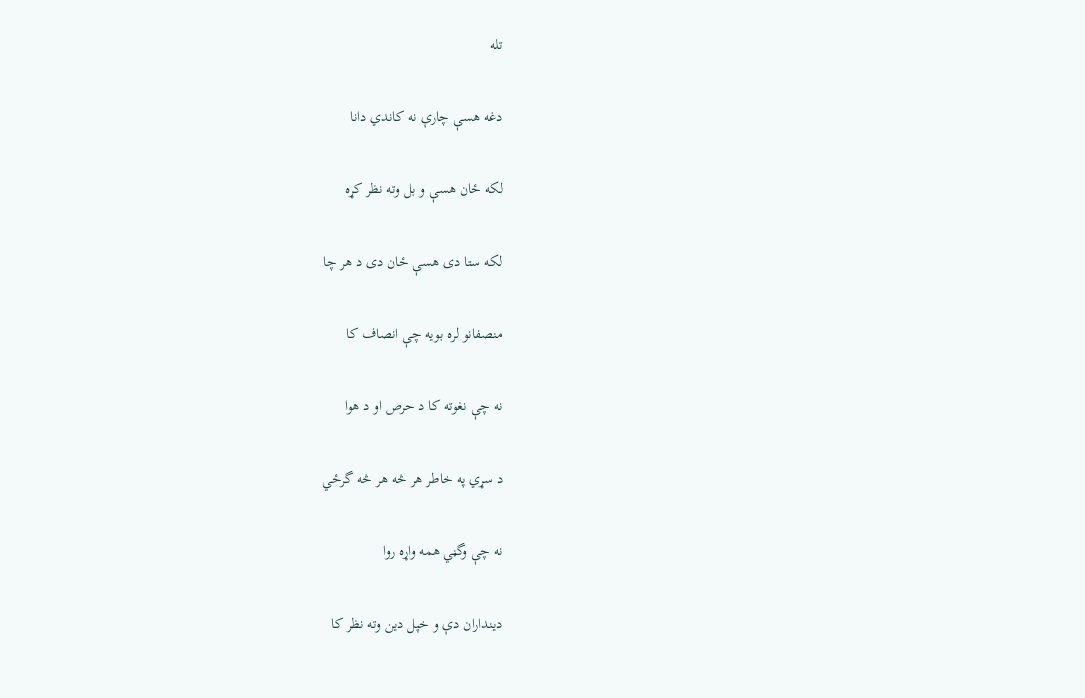تله

دغه هسې چارې نه کاندي دانا

لکه ځان هسې و بل وته نظر کړه

لکه ستا دی هسې ځان دی د هر چا

منصفانو لره بويه چې انصاف کا

نه چې نغوته کا د حرص او د هوا

د سړي په خاطر هر څه هر څه گرځي

نه چې وگڼي همه واړه روا

دينداران دې و خپل دين وته نظر کا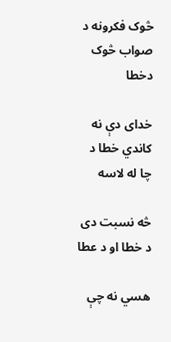څوک فکرونه د صواب څوک دخطا

خدای دې نه کاندي خطا د چا له لاسه

څه نسبت دی د خطا او د عطا

هسي نه چې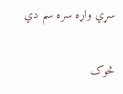سړي واړه سره سم دي

څوک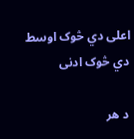اعلی دي څوک اوسط دي څوک ادنی

د هر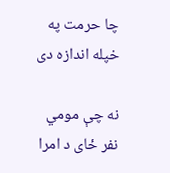چا حرمت په خپله اندازه دی

نه چې مومي نفر ځای د امرا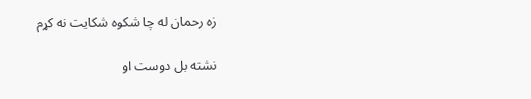زه رحمان له چا شکوه شکايت نه کړم

نشته بل دوست او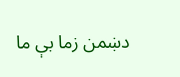دښمن زما بې ما